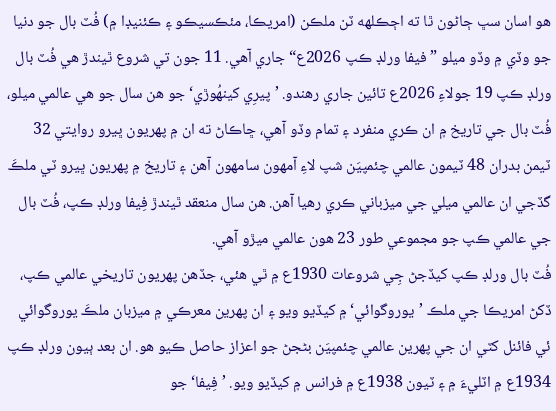هو اسان سڀ ڄاڻون ٿا ته اڄڪلهه ٽن ملڪن (امريڪا، مئڪسيڪو ۽ ڪئنيڊا ۾) فُٽ بال جو دنيا جو وڏي ۾ وڏو ميلو ”فيفا ورلڊ ڪپ 2026ع“ جاري آهي. 11 جون تي شروع ٿيندڙ هي فُٽ بال ورلڊ ڪپ 19 جولاءِ 2026ع تائين جاري رھندو. ’پيرِي کينهُوڙي‘ جو هن سال جو هي عالمي ميلو، فُٽ بال جي تاريخ ۾ ان ڪري منفرد ۽ تمام وڏو آهي، ڇاڪاڻ ته ان ۾ پھريون ڀيرو روايتي 32 ٽيمن بدران 48 ٽيمون عالمي چئمپيَن شپ لاءِ آمهون سامهون آهن ۽ تاريخ ۾ پھريون ڀيرو ٽي ملڪَ گڏجي ان عالمي ميلي جي ميزباني ڪري رهيا آهن. هن سال منعقد ٿيندڙ فِيفا ورلڊ ڪپ، فُٽ بال جي عالمي ڪپ جو مجموعي طور 23 هون عالمي ميڙو آهي.
فُٽ بال ورلڊ ڪپ کيڏجڻ جِي شروعات 1930ع ۾ ٿي هئي، جڏهن پھريون تاريخي عالمي ڪپ، ڏکڻ امريڪا جي ملڪ ’يوروگوائي‘ ۾ کيڏيو ويو ۽ ان پھرين معرڪي ۾ ميزبان ملڪَ يوروگوائي ئي فائنل کٽي ان جي پھرين عالمي چئمپيَن بڻجڻ جو اعزاز حاصل ڪيو هو. ان بعد ٻيون ورلڊ ڪپ 1934ع ۾ اٽليءَ ۾ ۽ ٽيون 1938ع ۾ فرانس ۾ کيڏيو ويو. ’فِيفا‘ جو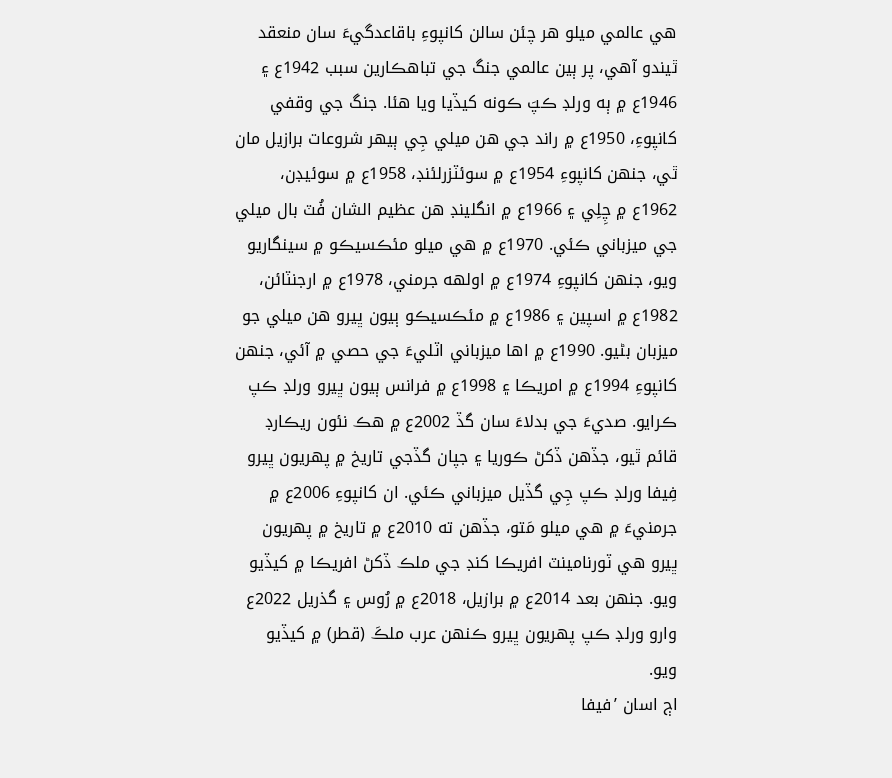هي عالمي ميلو هر چئن سالن کانپوءِ باقاعدگيءَ سان منعقد ٿيندو آهي، پر ٻين عالمي جنگ جي تباهڪارين سبب 1942ع ۽ 1946ع ۾ ٻه ورلڊ ڪپَ ڪونه کيڏيا ويا هئا. جنگ جي وقفي کانپوءِ، 1950ع ۾ راند جي هن ميلي جِي ٻيھر شروعات برازيل مان ٿي، جنھن کانپوءِ 1954ع ۾ سوئٽزرلئنڊ، 1958ع ۾ سوئيڊن، 1962ع ۾ چِلِي ۽ 1966ع ۾ انگلينڊ هن عظيم الشان فُٽ بال ميلي جي ميزباني ڪئي. 1970ع ۾ هي ميلو مئڪسيڪو ۾ سينگاريو ويو، جنھن کانپوءِ 1974ع ۾ اولھه جرمني، 1978ع ۾ ارجنٽائن، 1982ع ۾ اسپين ۽ 1986ع ۾ مئڪسيڪو ٻيون ڀيرو هن ميلي جو ميزبان بڻيو. 1990ع ۾ اها ميزباني اٽليءَ جي حصي ۾ آئي، جنھن کانپوءِ 1994ع ۾ امريڪا ۽ 1998ع ۾ فرانس ٻيون ڀيرو ورلڊ ڪپ ڪرايو. صديءَ جي بدلاءَ سان گڏ 2002ع ۾ هڪ نئون ريڪارڊ قائم ٿيو، جڏهن ڏکڻ ڪوريا ۽ جپان گڏجي تاريخ ۾ پھريون ڀيرو فِيفا ورلڊ ڪپ جِي گڏيل ميزباني ڪئي. ان کانپوءِ 2006ع ۾ جرمنيءَ ۾ هي ميلو مَتو، جڏهن ته 2010ع ۾ تاريخ ۾ پھريون ڀيرو هي ٽورنامينٽ افريڪا کنڊ جي ملڪ ڏکڻ افريڪا ۾ کيڏيو ويو. جنھن بعد 2014ع ۾ برازيل، 2018ع ۾ رُوس ۽ گذريل 2022ع وارو ورلڊ ڪپ پھريون ڀيرو ڪنھن عرب ملڪَ (قطر) ۾ کيڏيو ويو.
اڄ اسان ’فيفا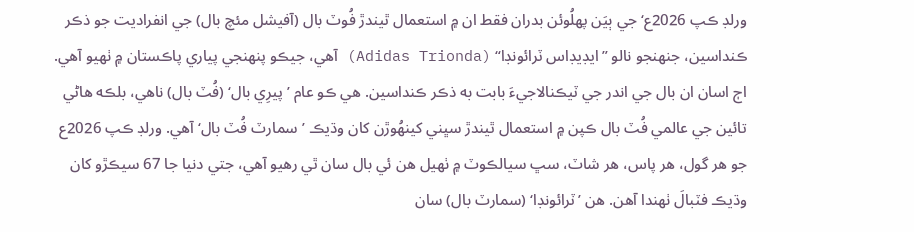ورلڊ ڪپ 2026ع‘ جي ٻيَن پھلُوئن بدران فقط ان ۾ استعمال ٿيندڙ فُوٽ بال (آفيشل مئچ بال) جي انفراديت جو ذڪر ڪنداسين، جنھنجو نالو ”ايڊيڊاس ٽرائونڊا“ (Adidas Trionda) آهي، جيڪو پنھنجي پياري پاڪستان ۾ ٺھيو آهي. اڄ اسان ان بال جي اندر جي ٽيڪنالاجيءَ بابت به ذڪر ڪنداسين. هي ڪو عام ’پيرِي بال‘ (فُٽ بال) ناهي، بلڪه هاڻي تائين جي عالمي فُٽ بال ڪپن ۾ استعمال ٿيندڙ سڀني کينهُوڙن کان وڌيڪ ’سمارٽ فُٽ بال‘ آهي. ورلڊ ڪپ 2026ع جو هر گول، هر پاس، هر شاٽ، سڀ سيالڪوٽ ۾ ٺهيل هن ئي بال سان ٿي رھيو آهي، جتي دنيا جا 67 سيڪڙو کان وڌيڪ فٽبالَ ٺھندا آهن. هن ’ٽرائونڊا‘ (سمارٽ بال) سان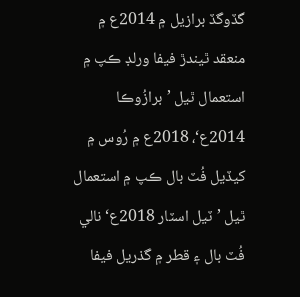گڏوگڏ برازيل ۾ 2014ع ۾ منعقد ٿيندڙ فيفا ورلڊ ڪپ ۾ استعمال ٿيل ’برازُوڪا 2014ع‘، 2018ع ۾ رُوس ۾ کيڏيل فُٽ بال ڪپ ۾ استعمال ٿيل ’ٽيل اسٽار 2018ع‘ نالي فُٽ بال ۽ قطر ۾ گذريل فيفا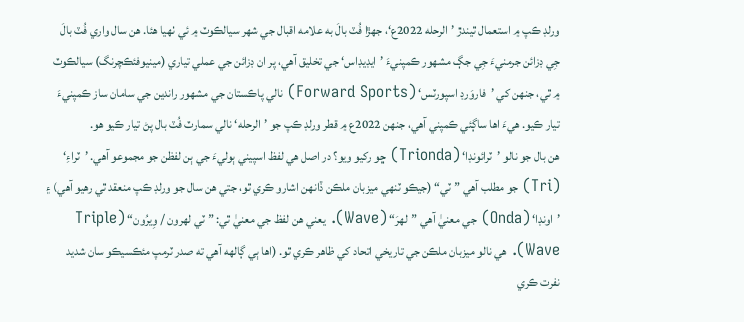ورلڊ ڪپ ۾ استعمال ٿيندڙ ’الرحله 2022ع‘، جھڙا فُٽ بالَ به علامه اقبال جي شھر سيالڪوٽ ۾ ئي ٺھيا هئا. هن سال واري فُٽ بالَ جِي ڊزائن جرمنيءَ جِي جڳ مشھور ڪمپنيءَ ’ايڊيڊاس‘ جي تخليق آهي، پر ان ڊزائن جي عملي تياري (مينيوفئڪچرنگ) سيالڪوٽ ۾ ٿي، جنھن کي ’فاروَرڊ اسپورٽس‘ (Forward Sports) نالي پاڪستان جي مشھور راندين جي سامان ساز ڪمپنيءَ تيار ڪيو. هيءَ اها ساڳئي ڪمپني آهي، جنھن 2022ع ۾ قطر ورلڊ ڪپ جو ’الرحله‘ نالي سمارٽ فُٽ بال پڻ تيار ڪيو هو.
هن بال جو نالو ’ٽرائونڊا‘ (Trionda) ڇو رکيو ويو؟ در اصل هي لفظ اسپيني ٻوليءَ جي ٻن لفظن جو مجموعو آهي. ’ٽراءِ‘ (Tri) جو مطلب آهي ”ٽي“ (جيڪو ٽنهي ميزبان ملڪن ڏانھن اشارو ڪري ٿو، جتي هن سال جو ورلڊ ڪپ منعقد ٿي رھيو آهي) ۽ ’اونڊا‘ (Onda) جي معنيٰ آهي ”لھرَ“ (Wave). يعني هن لفظ جي معنيٰ ٿي: ”ٽي لھرون / وِيرُون“ (Triple Wave). هي نالو ميزبان ملڪن جي تاريخي اتحاد کي ظاهر ڪري ٿو. (اها ٻي ڳالهه آهي ته صدر ٽرمپ مئڪسيڪو سان شديد نفرت ڪري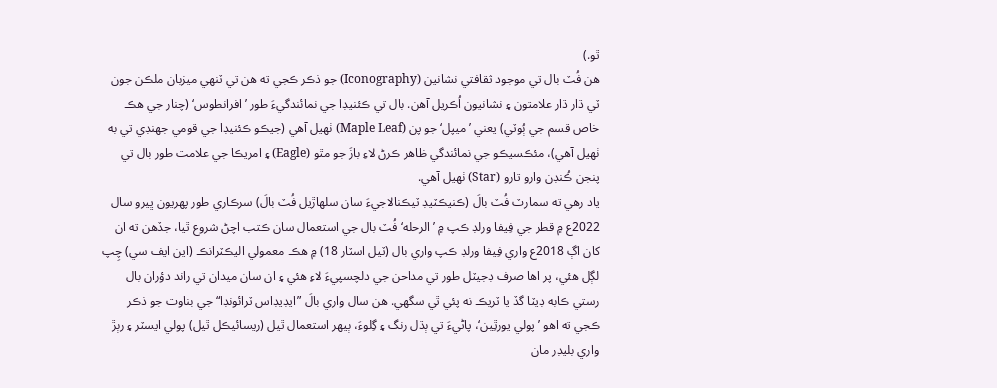ٿو.)
هن فُٽ بال تي موجود ثقافتي نشانين (Iconography) جو ذڪر ڪجي ته هن تي ٽنهي ميزبان ملڪن جون ٽي ڌار ڌار علامتون ۽ نشانيون اُڪريل آهن. بال تي ڪئنيڊا جي نمائندگيءَ طور ’افرانطوس‘ (چنار جي هڪ خاص قسم جي ٻُوٽي) يعني ’ميپل‘ جو پن (Maple Leaf) ٺھيل آهي (جيڪو ڪئنيڊا جي قومي جهنڊي تي به ٺهيل آهي)، مئڪسيڪو جي نمائندگي ظاھر ڪرڻ لاءِ بازَ جو مٿو (Eagle) ۽ امريڪا جي علامت طور بال تي پنجن ڪُنڊن وارو تارو (Star) ٺهيل آهي.
ياد رهي ته سمارٽ فُٽ بالَ (ڪنيڪٽيڊ ٽيڪنالاجيءَ سان سلهاڙيل فُٽ بالَ) سرڪاري طور پھريون ڀيرو سال 2022ع ۾ قطر جي فِيفا ورلڊ ڪپ ۾ ’الرحله‘ فُٽ بال جي استعمال سان ڪتب اچڻ شروع ٿيا، جڏهن ته ان کان اڳ 2018ع واري فِيفا ورلڊ ڪپ واري بال (ٽيل اسٽار 18) ۾ هڪ معمولي اليڪٽرانڪ (اين ايف سي) چِپ لڳل هئي، پر اها صرف ڊجيٽل طور تي مداحن جي دلچسپيءَ لاءِ هئي ۽ ان سان ميدان تي راند دؤران بال رستي ڪابه ڊيٽا گڏ يا ٽريڪ نه پئي ٿي سگهي. هن سال واري بالَ ”ايڊيڊاس ٽرائونڊا“ جي بناوت جو ذڪر ڪجي ته اهو ’پولي يورٿِين‘، پاڻيءَ تي ٻڌل رنگ ۽ گِلوءَ، ٻيھر استعمال ٿيل (ريسائيڪل ٿيل) پولي ايسٽر ۽ رٻڙ واري بليڊر مان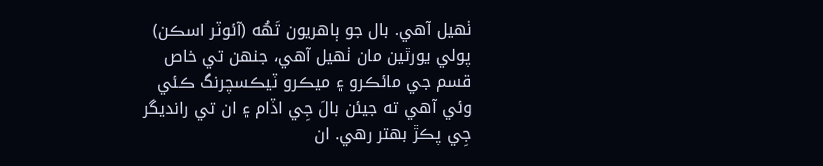ٺهيل آهي. بال جو ٻاهريون تَھُه (آئوٽر اسڪن) پولي يورٿين مان ٺهيل آهي، جنهن تي خاص قسم جي مائڪرو ۽ ميڪرو ٽيڪسچرنگ ڪئي وئي آهي ته جيئن بالَ جِي اڏام ۽ ان تي رانديگر جِي پڪڙ بھتر رهي. ان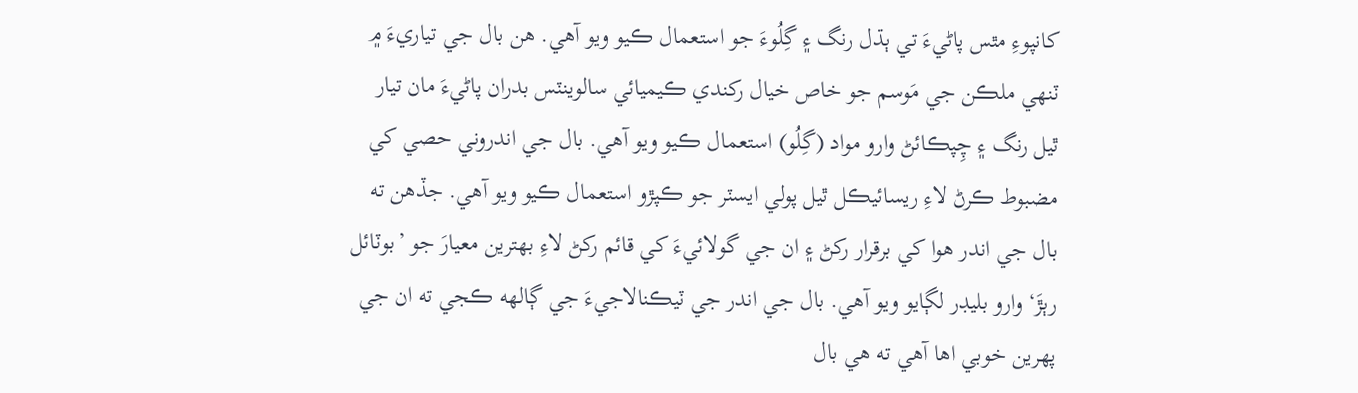کانپوءِ مٿس پاڻيءَ تي ٻڌل رنگ ۽ گِلُوءَ جو استعمال ڪيو ويو آهي. هن بال جي تياريءَ ۾ ٽنهي ملڪن جي مَوسم جو خاص خيال رکندي ڪيميائي سالوينٽس بدران پاڻيءَ مان تيار ٿيل رنگ ۽ چِپڪائڻ وارو مواد (گِلُو) استعمال ڪيو ويو آهي. بال جي اندروني حصي کي مضبوط ڪرڻ لاءِ ريسائيڪل ٿيل پولي ايسٽر جو ڪپڙو استعمال ڪيو ويو آهي. جڏهن ته بال جي اندر هوا کي برقرار رکڻ ۽ ان جي گولائيءَ کي قائم رکڻ لاءِ بھترين معيارَ جو ’بوٽائل رٻڙَ‘ وارو بليڊر لڳايو ويو آهي. بال جي اندر جي ٽيڪنالاجيءَ جي ڳالهه ڪجي ته ان جي پھرين خوبي اها آهي ته هي بال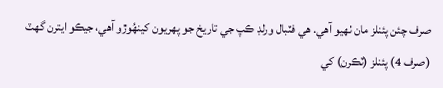صرف چئن پئنلز مان ٺهيو آهي. هي فٽبال ورلڊ ڪپ جي تاريخ جو پھريون کينھُوڙو آهي، جيڪو ايترن گهٽ (صرف 4) پئنلز (ٽڪرن) کي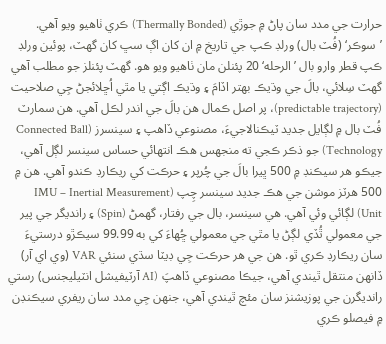حرارت جي مدد سان پاڻ ۾ جوڙي (Thermally Bonded) ڪري ٺاهيو ويو آهي. ’سوڪر‘ (فُٽ بال) ورلڊ ڪپ جي تاريخ ۾ ان کان اڳ سڀ کان گهٽ، پوئين ورلڊ ڪپ قطر وارو بال ’الرحله‘ 20 پئنلن مان ٺاھيو ويو هو. گهٽ پئنلز جو مطلب آهي گهٽ سِلائي، بالَ جي وڌيڪ بھتر اڏامَ ۽ وڌيڪ اڳتي يا مٿي اُڇلائجڻ جِي صلاحيت (predictable trajectory)، پر اصل ڪمال هن بالَ جي اندر لڪل آهي. هن سمارٽ فُٽ بال ۾ لڳايل جديد ٽيڪنالاجيءَ، مصنوعي ڏاھپ ۽ سينسرز (Connected Ball Technology) جو ذڪر ڪجي ته منجهس هڪ انتھائي حساس سينسر لڳل آهي، جيڪو هر سيڪنڊ ۾ 500 ڀيرا بالَ جي چُرپر ۽ حرڪت کي ريڪارڊ ڪندو آهي. هن ۾ 500 هرٽز موشن جي هڪ جديد سينسر چِپ (IMU – Inertial Measurement Unit) لڳائي وئي آهي. هي سينسر، بال جي رفتار، گهمڻ (Spin) ۽ رانديگر جي پير جي معمولي ٿُڏي لڳڻ يا مٿي جي معمولي ڇُھاءَ کي به 99.99 سيڪڙو درستيءَ سان ريڪارڊ ڪري ٿو. هن جي هر حرڪت جِي ڊيٽا سڌي سنئي VAR (وي اي آر) ڏانھن منتقل ٿيندي آهي، جيڪا مصنوعي ڏاھپَ (AI آرٽيفيشل انٽيليجنس) رستي رانديگرن جي پوزيشنز سان مئچ ٿيندي آهي، جنھن جِي مدد سان ريفري سيڪنڊن ۾ فيصلو ڪري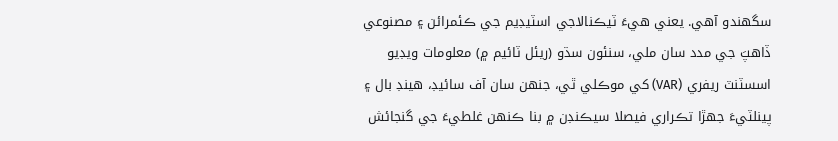سگهندو آهي. يعني هيءَ ٽيڪنالاجي اسٽيڊيم جي ڪئمرائن ۽ مصنوعي ڏاھپَ جي مدد سان ملي، سنئون سڌو (ريئل ٽائيم ۾) معلومات ويڊيو اسسٽنٽ ريفري (VAR) کي موڪلي ٿي، جنھن سان آف سائيڊ، هينڊ بال ۽ پينلٽيءَ جھڙا تڪراري فيصلا سيڪنڊن ۾ بنا ڪنھن غلطيءَ جي گنجائش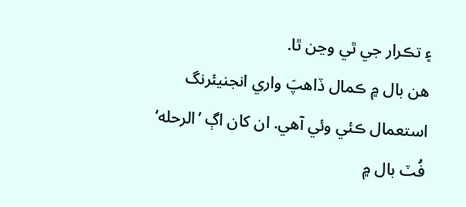۽ تڪرار جي ٿي وڃن ٿا.
هن بال ۾ ڪمال ڏاھپَ واري انجنيئرنگ استعمال ڪئي وئي آهي. ان کان اڳ ’الرحله‘ فُٽ بال ۾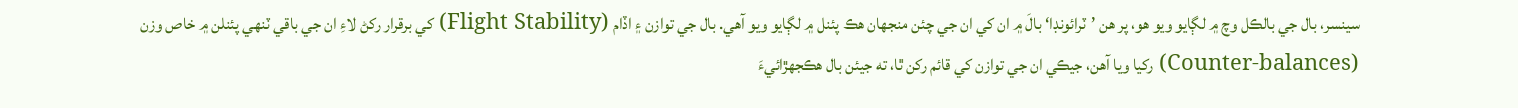سينسر، بال جي بالڪل وچ ۾ لڳايو ويو هو، پر هن ’ٽرائونڊا‘ بالَ ۾ ان کي ان جي چئن منجهان هڪ پئنل ۾ لڳايو ويو آهي. بال جي توازن ۽ اڏام (Flight Stability) کي برقرار رکڻ لاءِ ان جي باقي ٽنهي پئنلن ۾ خاص وزن (Counter-balances) رکيا ويا آهن، جيڪي ان جي توازن کي قائم رکن ٿا، ته جيئن بال هڪجهڙائيءَ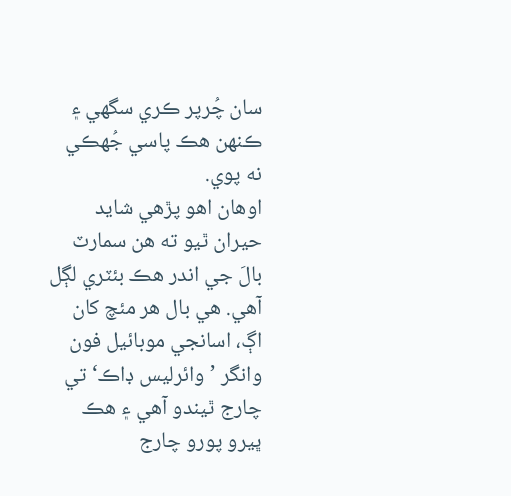سان چُرپر ڪري سگهي ۽ ڪنھن هڪ پاسي جُهڪي نه پوي.
اوهان اهو پڙهي شايد حيران ٿيو ته هن سمارٽ بالَ جي اندر هڪ بئٽري لڳل آهي. هي بال هر مئچ کان اڳ، اسانجي موبائيل فون وانگر ’وائرليس ڊاڪ‘ تي چارج ٿيندو آهي ۽ هڪ ڀيرو پورو چارج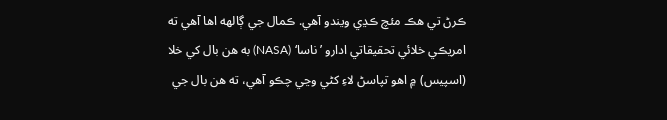ڪرڻ تي هڪ مئچ ڪڍي ويندو آهي. ڪمال جي ڳالهه اها آهي ته امريڪي خلائي تحقيقاتي ادارو ’ناسا‘ (NASA) به هن بال کي خلا (اسپيس) ۾ اهو تپاسڻ لاءِ کڻي وڃي چڪو آهي، ته هن بال جي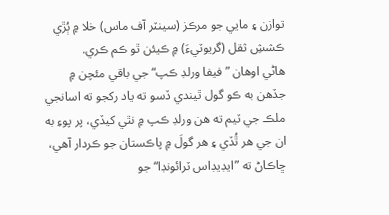توازن ۽ مايي جو مرڪز (سينٽر آف ماس) خلا ۾ ٻُڙي ڪششِ ثقل (گريوٽيءَ) ۾ ڪيئن ٿو ڪم ڪري.
هاڻي اوهان ”فيفا ورلڊ ڪپ“ جي باقي مئچن ۾ جڏھن به ڪو گول ٿيندي ڏسو ته ياد رکجو ته اسانجي ملڪ جي ٽيم ته هن ورلڊ ڪپ ۾ نٿي کيڏي، پر پوءِ به ان جي هر ٿُڏي ۽ هر گولَ ۾ پاڪستان جو ڪردار آهي، ڇاڪاڻ ته ”ايڊيڊاس ٽرائونڊا“ جو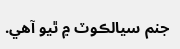جنم سيالڪوٽ ۾ ٿيو آهي.